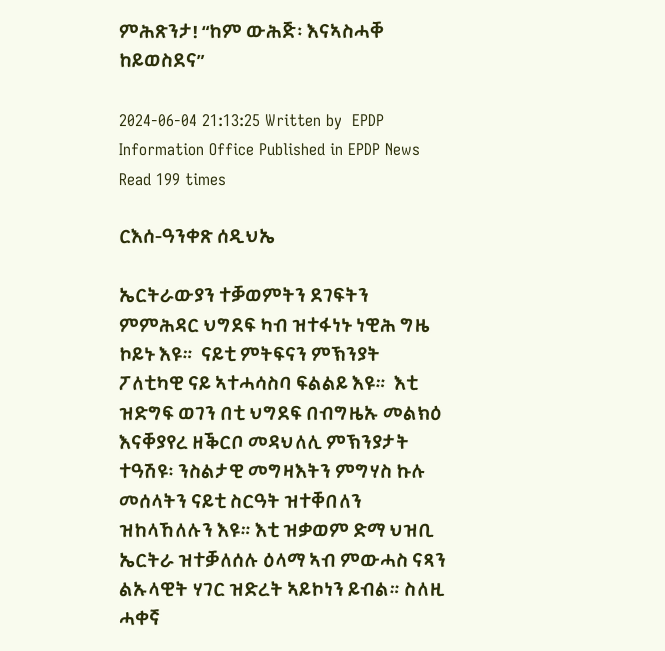ምሕጽንታ! “ከም ውሕጅ፡ እናኣስሓቐ ከይወስደና”

2024-06-04 21:13:25 Written by  EPDP Information Office Published in EPDP News Read 199 times

ርእሰ-ዓንቀጽ ሰዲህኤ

ኤርትራውያን ተቓወምትን ደገፍትን ምምሕዳር ህግደፍ ካብ ዝተፋነኑ ነዊሕ ግዜ ኮይኑ እዩ።  ናይቲ ምትፍናን ምኽንያት  ፖለቲካዊ ናይ ኣተሓሳስባ ፍልልይ እዩ።  እቲ ዝድግፍ ወገን በቲ ህግደፍ በብግዜኡ መልክዕ እናቐያየረ ዘቕርቦ መዳህለሊ ምኽንያታት ተዓሽዩ፡ ንስልታዊ መግዛእትን ምግሃስ ኩሉ መሰላትን ናይቲ ስርዓት ዝተቐበለን ዝከላኸለሉን እዩ። እቲ ዝቃወም ድማ ህዝቢ ኤርትራ ዝተቓለሰሉ ዕላማ ኣብ ምውሓስ ናጻን ልኡላዊት ሃገር ዝድረት ኣይኮነን ይብል። ስለዚ ሓቀኛ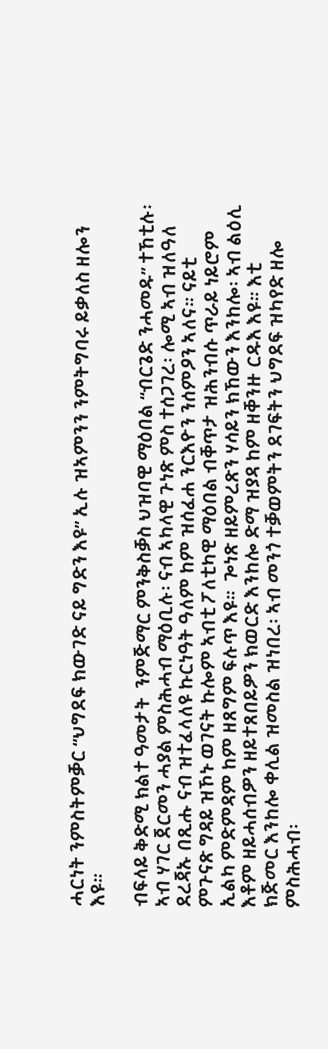ሓርነት ንምስትምቓር “ህግደፍ ክውገድ ናይ ግድን እዩ” ኢሉ ዝኣምንን ንምትግባሩ ይቃለስ ዘሎን እዩ።

ብፍላይ ቅድሚ ክልተ ዓመታት  ንምጅማር ምንቅስቓስ ህዝባዊ ማዕበል “ብርጌድ ንሓመዱ” ተኸቲሉ፡ ኣብ ሃገር ጀርመን ሓያል ምስሕሓብ ማዕቢሉ፡ ናብ ኣካላዊ ጉነጽ ምስ ተሰጋገረ፡ ሎሚ ኣብ ዝለዓለ ደረጃኡ በጺሑ ናብ ዝተፈላለዩ ኩርነዓት ዓለም ከም ዝሰፈሐ ንርእዮን ንሰምዖን ኣለና። ናይቲ ምጉናጽ ግዳይ ዝኾኑ ወገናት ኩሎም ኣብቲ ፖለቲካዊ ማዕበል ብቐጥታ ዝሕንብሱ ጥራይ ነይሮም ኢልካ ምድምዳም ከም ዘጸግም ፍሉጥ እዩ።  ጐነጽ ዘይምረጽን ሃሳይን ክኸውን እንከሎ፡ ኣብ ልዕሊ እቶም ዘይሓሰብዎን ዘይተጸበይዎን ክወርድ እንከሎ ድማ ዝያዳ ከም ዘቐንዙ ርዱእ እዩ። እቲ ክጅመር እንከሎ ቀሊል ዝመስል ዝነበረ፡ ኣብ መንጎ ተቓወምትን ደገፍትን ህግደፍ ዝካየድ ዘሎ ምስሕሓብ፡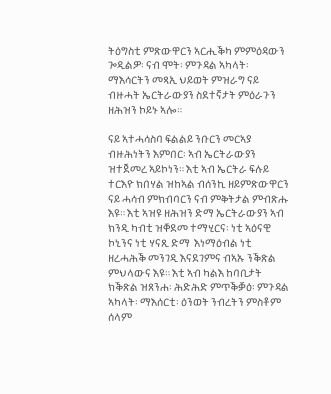ትዕግስቲ ምጽውዋርን ኣርሒቕካ ምምዕዳውን ጐዲልዎ፡ ናብ ሞት፡ ምጉዳል ኣካላት፡ ማእሳርትን መጻኢ ህይወት ምዝራግ ናይ ብዙሓት ኤርትራውያን ስደተኛታት ምዕራጉን  ዘሕዝን ኮይኑ ኣሎ።

ናይ ኣተሓሳስባ ፍልልይ ንቡርን መርኣያ ብዙሕነትን እምበር፡ ኣብ ኤርትራውያን ዝተጀመረ ኣይኮነን። እቲ ኣብ ኤርትራ ፍሉይ ተርእዮ ክበሃል ዝከኣል ብሰንኪ ዘይምጽውዋርን ናይ ሓሳብ ምክብባርን ናብ ምቅትታል ምብጽሑ እዩ። እቲ ኣዝዩ ዘሕዝን ድማ ኤርትራውያን ኣብ ክንዲ ካብቲ ዝቐደመ ተማሂርና፡ ነቲ ኣዕናዊ ኮኒንና ነቲ ሃናጺ ድማ  እነማዕብል ነቲ ዘረሓሕቕ መንገዲ እናደገምና ብኣኡ ንቕጽል ምህላውና እዩ። እቲ ኣብ ካልእ ከባቢታት ክቕጽል ዝጸንሐ፡ ሕድሕድ ምጥቕቓዕ፡ ምጉዳል ኣካላት፡ ማእሰርቲ፡ ዕንወት ንብረትን ምስቶም ሰላም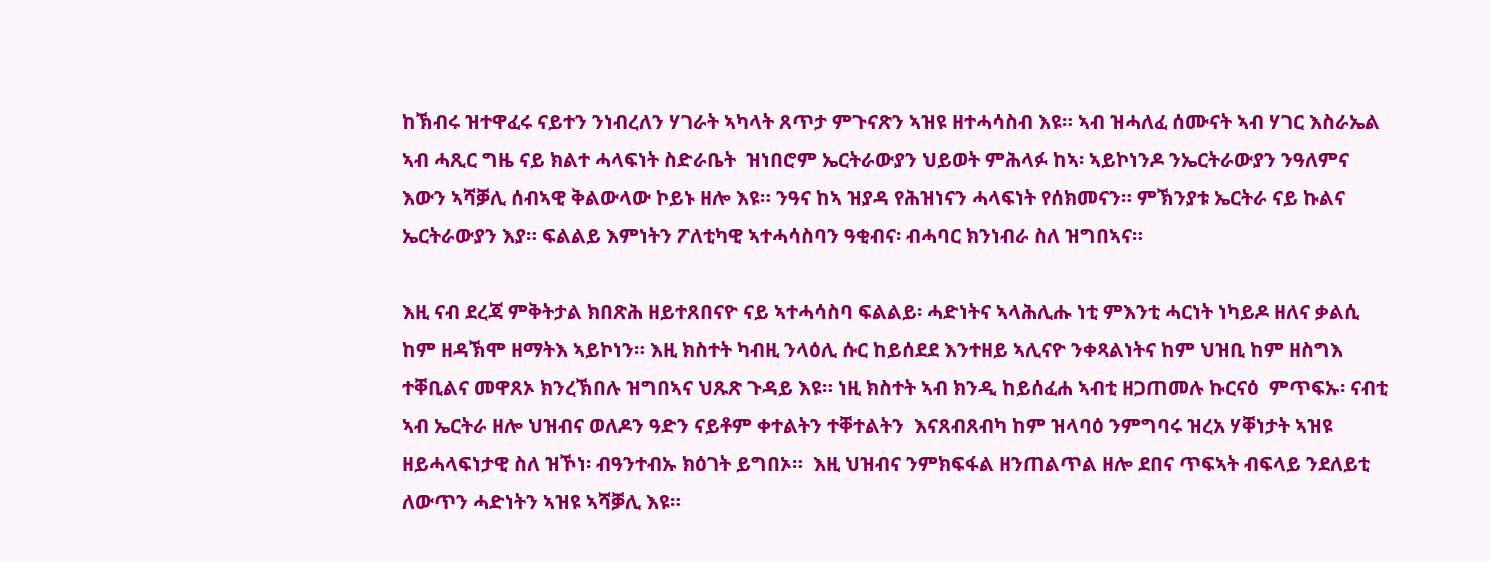ከኽብሩ ዝተዋፈሩ ናይተን ንነብረለን ሃገራት ኣካላት ጸጥታ ምጉናጽን ኣዝዩ ዘተሓሳስብ እዩ። ኣብ ዝሓለፈ ሰሙናት ኣብ ሃገር እስራኤል ኣብ ሓጺር ግዜ ናይ ክልተ ሓላፍነት ስድራቤት  ዝነበሮም ኤርትራውያን ህይወት ምሕላፉ ከኣ፡ ኣይኮነንዶ ንኤርትራውያን ንዓለምና እውን ኣሻቓሊ ሰብኣዊ ቅልውላው ኮይኑ ዘሎ እዩ። ንዓና ከኣ ዝያዳ የሕዝነናን ሓላፍነት የሰክመናን። ምኽንያቱ ኤርትራ ናይ ኩልና ኤርትራውያን እያ። ፍልልይ እምነትን ፖለቲካዊ ኣተሓሳስባን ዓቂብና፡ ብሓባር ክንነብራ ስለ ዝግበኣና።

እዚ ናብ ደረጃ ምቅትታል ክበጽሕ ዘይተጸበናዮ ናይ ኣተሓሳስባ ፍልልይ፡ ሓድነትና ኣላሕሊሑ ነቲ ምእንቲ ሓርነት ነካይዶ ዘለና ቃልሲ ከም ዘዳኽሞ ዘማትእ ኣይኮነን። እዚ ክስተት ካብዚ ንላዕሊ ሱር ከይሰደደ እንተዘይ ኣሊናዮ ንቀጻልነትና ከም ህዝቢ ከም ዘስግእ ተቐቢልና መዋጸኦ ክንረኽበሉ ዝግበኣና ህጹጽ ጉዳይ እዩ። ነዚ ክስተት ኣብ ክንዲ ከይሰፈሐ ኣብቲ ዘጋጠመሉ ኩርናዕ  ምጥፍኡ፡ ናብቲ ኣብ ኤርትራ ዘሎ ህዝብና ወለዶን ዓድን ናይቶም ቀተልትን ተቐተልትን  እናጸብጸብካ ከም ዝላባዕ ንምግባሩ ዝረአ ሃቐነታት ኣዝዩ ዘይሓላፍነታዊ ስለ ዝኾነ፡ ብዓንተብኡ ክዕገት ይግበኦ።  እዚ ህዝብና ንምክፍፋል ዘንጠልጥል ዘሎ ደበና ጥፍኣት ብፍላይ ንደለይቲ ለውጥን ሓድነትን ኣዝዩ ኣሻቓሊ እዩ።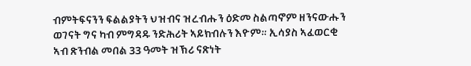ብምትፍናንን ፍልልያትን ህዝብና ዝረብሑን ዕድመ ስልጣኖም ዘንናውሑን ወገናት ግና ካብ ምግዳዱ ንድሕሪት ኣይክብሉን እዮም። ኢሳያስ ኣፈወርቂ ኣብ ጽንብል መበል 33 ዓመት ዝኽሪ ናጽነት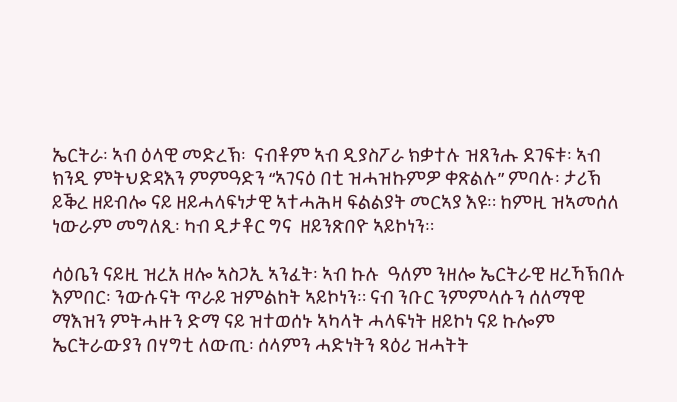ኤርትራ፡ ኣብ ዕላዊ መድረኽ፡  ናብቶም ኣብ ዲያስፖራ ክቃተሉ ዝጸንሑ ደገፍቱ፡ ኣብ ክንዲ ምትህድዳእን ምምዓድን “ኣገናዕ በቲ ዝሓዝኩምዎ ቀጽልሉ” ምባሉ፡ ታሪኽ ይቕረ ዘይብሎ ናይ ዘይሓላፍነታዊ ኣተሓሕዛ ፍልልያት መርኣያ እዩ። ከምዚ ዝኣመሰለ ነውራም መግለጺ፡ ካብ ዲታቶር ግና  ዘይንጽበዮ ኣይኮነን።

ሳዕቤን ናይዚ ዝረአ ዘሎ ኣስጋኢ ኣንፈት፡ ኣብ ኩሉ  ዓለም ንዘሎ ኤርትራዊ ዘረኻኽበሉ እምበር፡ ንውሱናት ጥራይ ዝምልከት ኣይኮነን። ናብ ንቡር ንምምላሱን ሰለማዊ ማእዝን ምትሓዙን ድማ ናይ ዝተወሰኑ ኣካላት ሓላፍነት ዘይኮነ ናይ ኩሎም ኤርትራውያን በሃግቲ ለውጢ፡ ሰላምን ሓድነትን ጻዕሪ ዝሓትት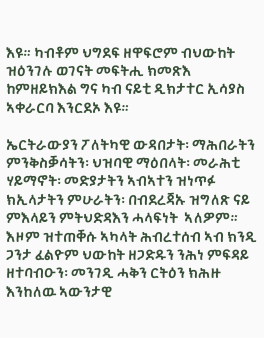እዩ። ካብቶም ህግደፍ ዘዋፍሮም ብህውከት ዝዕንገሉ ወገናት መፍትሒ ክመጽእ ከምዘይክእል ግና ካብ ናይቲ ዲክታተር ኢሳያስ ኣቀራርባ እንርደኦ እዩ።

ኤርትራውያን ፖለትካዊ ውዳበታት፡ ማሕበራትን ምንቅስቓሳትን፡ ህዝባዊ ማዕበላት፡ መራሕቲ ሃይማኖት፡ መድያታትን ኣብኣተን ዝነጥፉ ክኢላታትን ምሁራትን፡ በብደረጃኡ ዝግለጽ ናይ ምእላይን ምትህድዳእን ሓላፍነት  ኣለዎም። እዞም ዝተጠቐሱ ኣካላት ሕብረተሰብ ኣብ ክንዲ ጋንታ ፈልዮም ህውከት ዘጋድዱን ንሕነ ምፍዳይ  ዘተባብዑን፡ መንገዲ ሓቅን ርትዕን ክሕዙ እንከለዉ ኣውንታዊ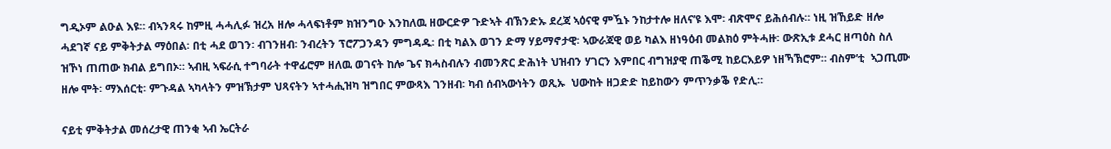ግዲኦም ልዑል እዩ። ብኣንጻሩ ከምዚ ሓሓሊፉ ዝረአ ዘሎ ሓላፍነቶም ክዝንግዑ እንከለዉ ዘውርድዎ ጉድኣት ብኽንድኡ ደረጃ ኣዕናዊ ምዃኑ ንከታተሎ ዘለና’ዩ እሞ፡ ብጽሞና ይሕሰብሉ። ነዚ ዝኸይድ ዘሎ ሓደገኛ ናይ ምቅትታል ማዕበል፡ በቲ ሓደ ወገን፡ ብገንዘብ፡ ንብረትን ፕሮፖጋንዳን ምግዳዱ፡ በቲ ካልእ ወገን ድማ ሃይማኖታዊ፡ ኣውራጃዊ ወይ ካልእ ዘነዓዕብ መልክዕ ምትሓዙ፡ ውጽኢቱ ደሓር ዘጣዕስ ስለ ዝኾነ ጠጠው ክብል ይግበኦ። ኣብዚ ኣፍራሲ ተግባራት ተዋፊሮም ዘለዉ ወገናት ከሎ ጌና ክሓስብሉን ብመንጽር ድሕነት ህዝብን ሃገርን እምበር ብግዝያዊ ጠቕሚ ከይርእይዎ ነዘኻኽሮም። ብስም’ቲ  ኣጋጢሙ ዘሎ ሞት፡ ማእሰርቲ፡ ምጉዳል ኣካላትን ምዝኽታም ህጻናትን ኣተሓሒዝካ ዝግበር ምውጻእ ገንዘብ፡ ካብ ሰብኣውነትን ወጺኡ  ህውከት ዘጋድድ ከይከውን ምጥንቃቕ የድሊ።

ናይቲ ምቅትታል መሰረታዊ ጠንቂ ኣብ ኤርትራ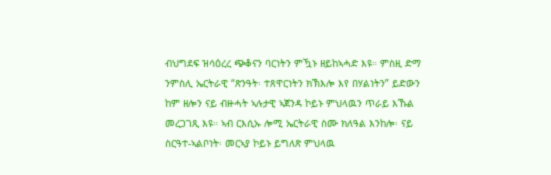ብህግደፍ ዝሳዕረረ ጭቆናን ባርነትን ምዃኑ ዘይከኣሓድ እዩ። ምስዚ ድማ ንምስሊ ኤርትራዊ “ጽንዓት፡ ተጸዋርነትን ክኽእሎ እየ በሃልነትን” ይድውን ከም ዘሎን ናይ ብዙሓት ኣሉታዊ ኣጀንዳ ኮይኑ ምህላዉን ጥራይ እኹል መረጋገጺ እዩ። ኣብ ርእሲኡ ሎሚ ኤርትራዊ ስሙ ክለዓል እንከሎ፡ ናይ ስርዓተ-ኣልቦነት፡ መርኣያ ኮይኑ ይግለጽ ምህላዉ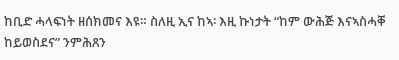ከቢድ ሓላፍነት ዘሰክመና እዩ። ስለዚ ኢና ከኣ፡ እዚ ኩነታት “ከም ውሕጅ እናኣስሓቐ ከይወስደና” ንምሕጸን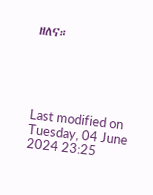ዘለና።





Last modified on Tuesday, 04 June 2024 23:25